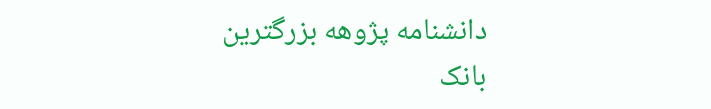دانشنامه پژوهه بزرگترین بانک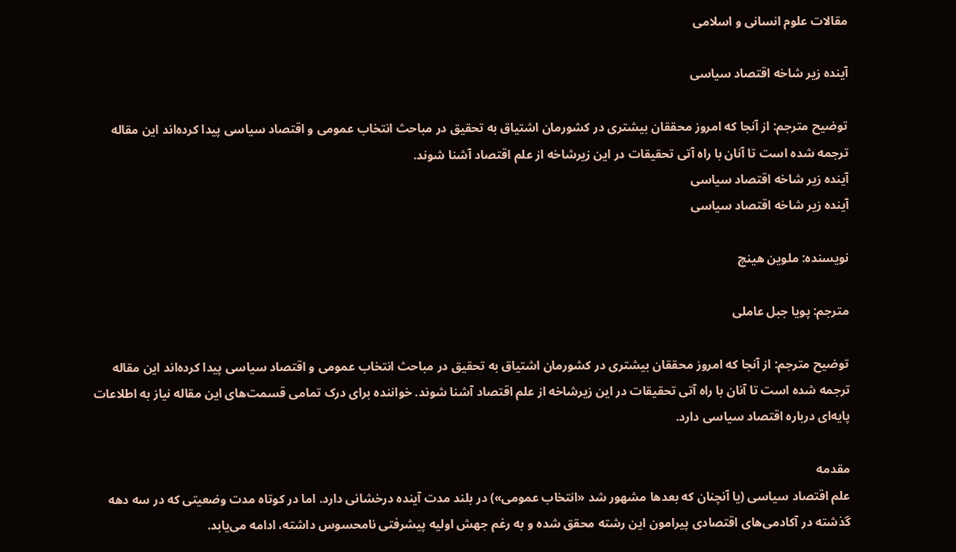مقالات علوم انسانی و اسلامی

آینده زیر شاخه اقتصاد سیاسی

توضیح مترجم: از آنجا که امروز محققان بیشتری در کشورمان اشتیاق به تحقیق در مباحث انتخاب عمومی و اقتصاد سیاسی پیدا کرده‌اند این مقاله ترجمه شده است تا آنان با راه آتی تحقیقات در این زیرشاخه از علم اقتصاد آشنا شوند.
آینده زیر شاخه اقتصاد سیاسی
آینده زیر شاخه اقتصاد سیاسی

نویسنده: ملوین هینچ

مترجم: پویا جبل عاملی

توضیح مترجم: از آنجا که امروز محققان بیشتری در کشورمان اشتیاق به تحقیق در مباحث انتخاب عمومی و اقتصاد سیاسی پیدا کرده‌اند این مقاله ترجمه شده است تا آنان با راه آتی تحقیقات در این زیرشاخه از علم اقتصاد آشنا شوند. خواننده برای درک تمامی قسمت‌های این مقاله نیاز به اطلاعات پایه‌ای درباره اقتصاد سیاسی دارد.

مقدمه
علم اقتصاد سیاسی (یا آنچنان که بعدها مشهور شد «انتخاب عمومی») در بلند مدت آینده درخشانی دارد. اما در کوتاه مدت وضعیتی که در سه دهه گذشته در آکادمی‌های اقتصادی پیرامون این رشته محقق شده و به رغم جهش اولیه پیشرفتی نامحسوس داشته، ادامه می‌یابد.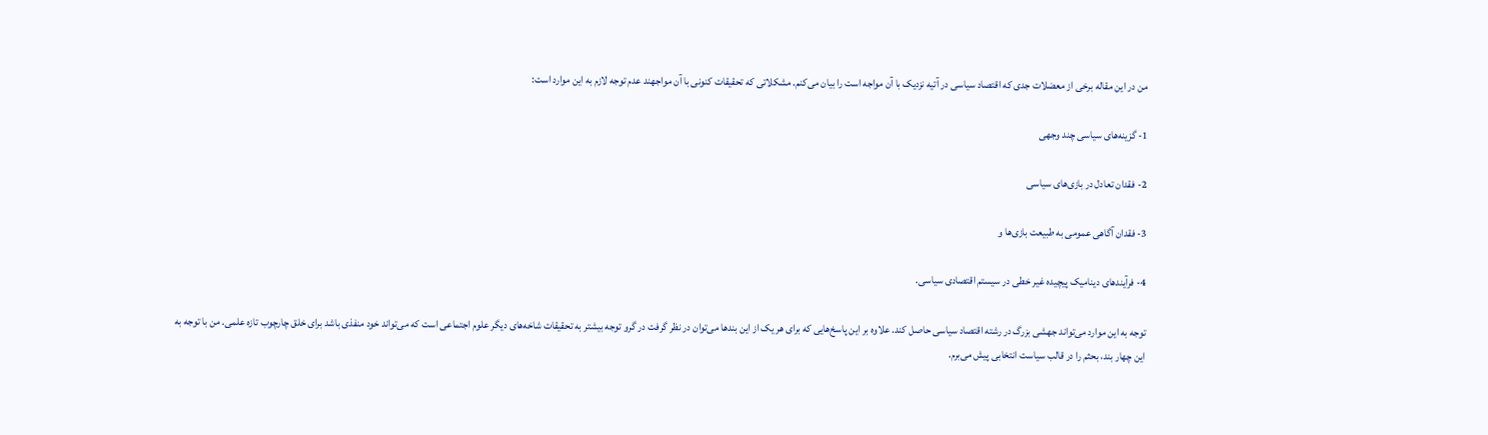من در این مقاله برخی از معضلات جدی که اقتصاد سیاسی در آتیه نزدیک با آن مواجه است را بیان می‌کنم. مشکلاتی که تحقیقات کنونی با آن مواجهند عدم توجه لازم به این موارد است:

1- گزینه‌های سیاسی چند وجهی

2- فقدان تعادل در بازی‌های سیاسی

3- فقدان آگاهی عمومی به طبیعت بازی‌ها و

4- فرآیندهای دینامیک پیچیده غیر خطی در سیستم اقتصادی سیاسی.

توجه به این موارد می‌تواند جهشی بزرگ در رشته اقتصاد سیاسی حاصل کند. علاوه بر این پاسخ‌هایی که برای هر یک از این بندها می‌توان در نظر گرفت در گرو توجه بیشتر به تحقیقات شاخه‌های دیگر علوم اجتماعی است که می‌تواند خود منفذی باشد برای خلق چارچوب تازه علمی. من با توجه به این چهار بند، بحثم را در قالب سیاست انتخابی پیش می‌برم.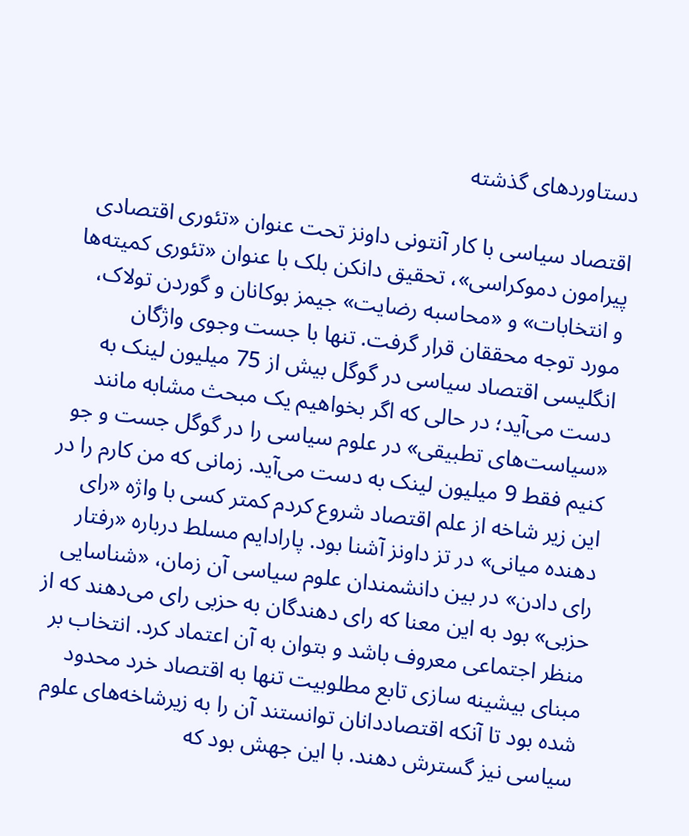دستاوردهای گذشته

اقتصاد سیاسی با کار آنتونی داونز تحت عنوان «تئوری اقتصادی پیرامون دموکراسی»، تحقیق دانکن بلک با عنوان «تئوری کمیته‌ها و انتخابات» و «محاسبه رضایت» جیمز بوکانان و گوردن تولاک، مورد توجه محققان قرار گرفت. تنها با جست وجوی واژگان انگلیسی اقتصاد سیاسی در گوگل بیش از 75 میلیون لینک به دست می‌آید؛ در حالی که اگر بخواهیم یک مبحث مشابه مانند «سیاست‌های تطبیقی» در علوم سیاسی را در گوگل جست و جو کنیم فقط 9 میلیون لینک به دست می‌آید. زمانی که من کارم را در این زیر شاخه از علم اقتصاد شروع کردم کمتر کسی با واژه «رای دهنده میانی» در تز داونز آشنا بود. پارادایم مسلط درباره «رفتار رای دادن» در بین دانشمندان علوم سیاسی آن زمان، «شناسایی حزبی» بود به این معنا که رای دهندگان به حزبی رای می‌دهند که از منظر اجتماعی معروف باشد و بتوان به آن اعتماد کرد. انتخاب بر مبنای بیشینه سازی تابع مطلوبیت تنها به اقتصاد خرد محدود شده بود تا آنکه اقتصاددانان توانستند آن را به زیرشاخه‌های علوم سیاسی نیز گسترش دهند. با این جهش بود که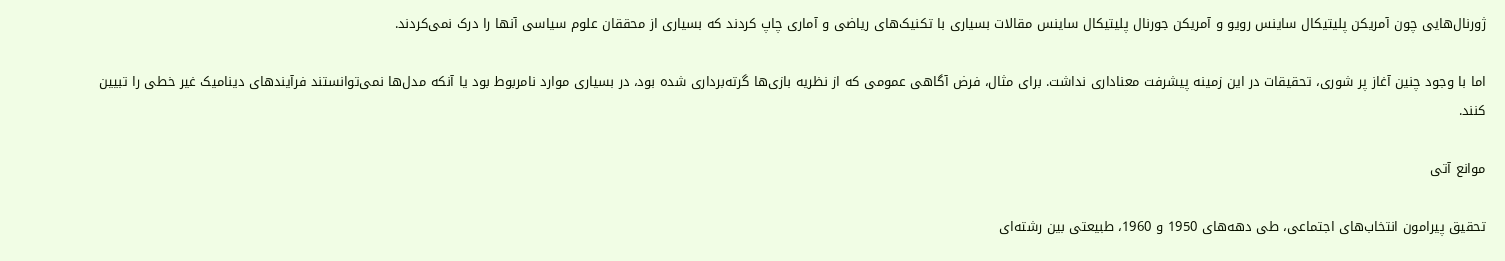ژورنال‌هایی چون آمریکن پلیتیکال ساینس رویو و آمریکن جورنال پلیتیکال ساینس مقالات بسیاری با تکنیک‌های ریاضی و آماری چاپ کردند که بسیاری از محققان علوم سیاسی آنها را درک نمی‌کردند.

اما با وجود چنین آغاز پر شوری، تحقیقات در این زمینه پیشرفت معناداری نداشت. برای مثال، فرض آگاهی عمومی که از نظریه بازی‌ها گرته‌برداری شده بود، در بسیاری موارد نامربوط بود یا آنکه مدل‌ها نمی‌توانستند فرآیند‌های دینامیک غیر خطی را تبیین کنند.

موانع آتی

تحقیق پیرامون انتخاب‌های اجتماعی، طی دهه‌های 1950 و 1960، طبیعتی بین رشته‌ای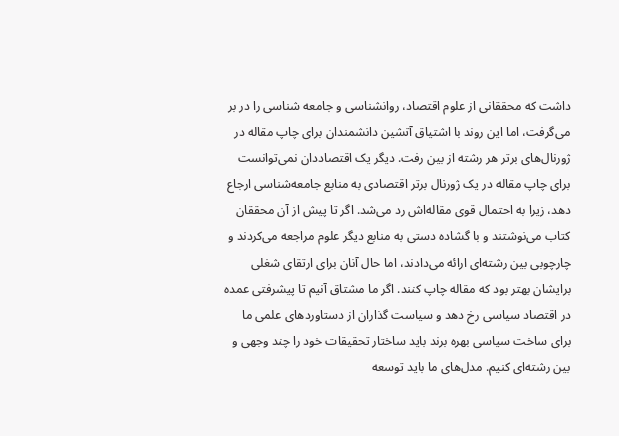داشت که محققانی از علوم اقتصاد، روانشناسی و جامعه شناسی را در بر می‌گرفت، اما این روند با اشتیاق آتشین دانشمندان برای چاپ مقاله در ژورنال‌های برتر هر رشته از بین رفت. دیگر یک اقتصاددان نمی‌توانست برای چاپ مقاله در یک ژورنال برتر اقتصادی به منابع جامعه‌شناسی ارجاع دهد، زیرا به احتمال قوی مقاله‌اش رد می‌شد. اگر تا پیش از آن محققان کتاب می‌نوشتند و با گشاده دستی به منابع دیگر علوم مراجعه می‌کردند و چارچوبی بین رشته‌ای ارائه می‌دادند، اما حال آنان برای ارتقای شغلی برایشان بهتر بود که مقاله چاپ کنند. اگر ما مشتاق آنیم تا پیشرفتی عمده در اقتصاد سیاسی رخ دهد و سیاست گذاران از دستاوردهای علمی ما برای ساخت سیاسی بهره برند باید ساختار تحقیقات خود را چند وجهی و بین رشته‌ای کنیم. مدل‌های ما باید توسعه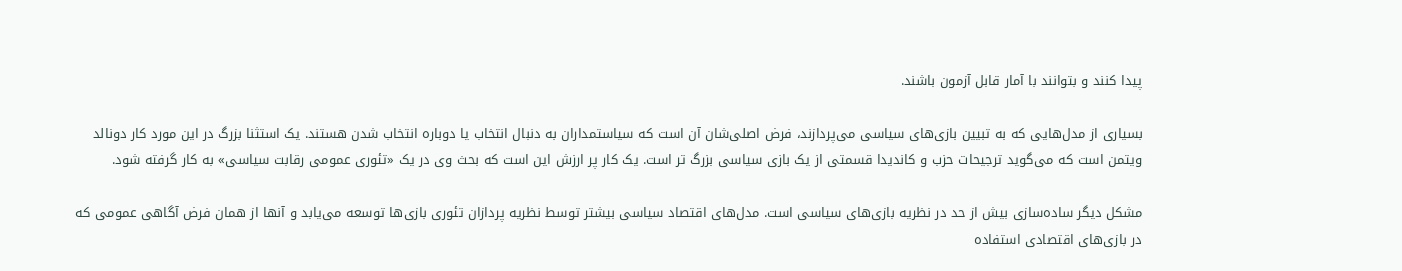پیدا کنند و بتوانند با آمار قابل آزمون باشند.

بسیاری از مدل‌هایی که به تبیین بازی‌های سیاسی می‌پردازند، فرض اصلی‌شان آن است که سیاستمداران به دنبال انتخاب یا دوباره انتخاب شدن هستند. یک استثنا بزرگ در این مورد کار دونالد ویتمن است که می‌گوید ترجیحات حزب و کاندیدا قسمتی از یک بازی سیاسی بزرگ تر است. یک کار پر ارزش این است که بحث وی در یک «تئوری عمومی رقابت سیاسی» به کار گرفته شود.

مشکل دیگر ساده‌سازی بیش از حد در نظریه بازی‌های سیاسی است. مدل‌های اقتصاد سیاسی بیشتر توسط نظریه پردازان تئوری بازی‌ها توسعه می‌یابد و آنها از همان فرض آگاهی عمومی که در بازی‌های اقتصادی استفاده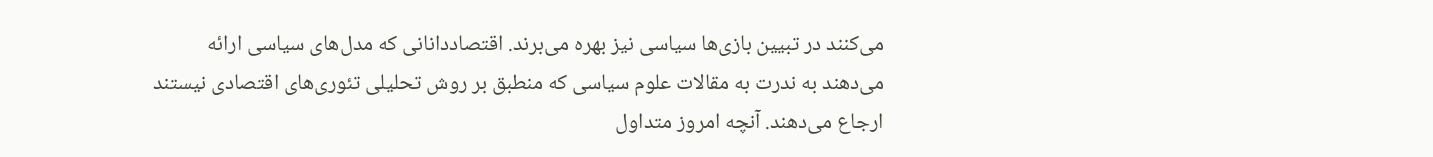می‌کنند در تبیین بازی‌ها سیاسی نیز بهره می‌برند. اقتصاددانانی که مدل‌های سیاسی ارائه می‌دهند به ندرت به مقالات علوم سیاسی که منطبق بر روش تحلیلی تئوری‌های اقتصادی نیستند ارجاع می‌دهند. آنچه امروز متداول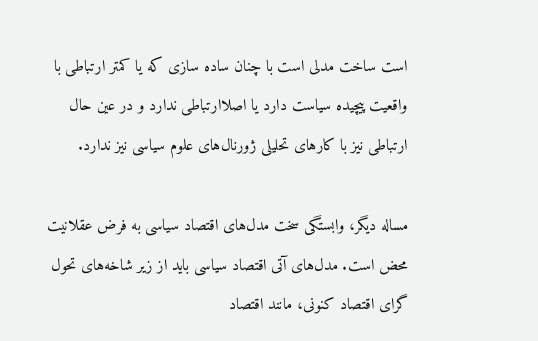است ساخت مدلی است با چنان ساده سازی که یا کمتر ارتباطی با واقعیت پیچیده سیاست دارد یا اصلاارتباطی ندارد و در عین حال ارتباطی نیز با کارهای تحلیلی ژورنال‌های علوم سیاسی نیز ندارد.

مساله دیگر، وابستگی سخت مدل‌های اقتصاد سیاسی به فرض عقلانیت محض است. مدل‌های آتی اقتصاد سیاسی باید از زیر شاخه‌های تحول گرای اقتصاد کنونی، مانند اقتصاد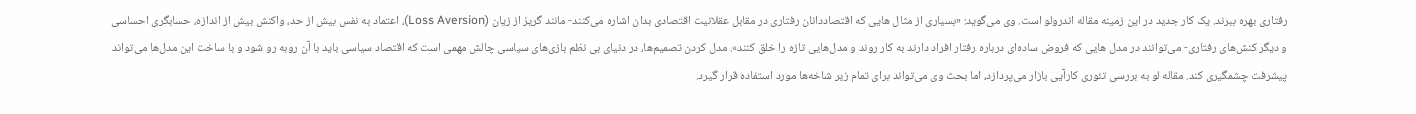رفتاری بهره ببرند. یک کار جدید در این زمینه مقاله اندرولو است. وی می‌گوید: «بسیاری از مثال هایی که اقتصاددانان رفتاری در مقابل عقلانیت اقتصادی بدان اشاره می‌کنند- مانند گریز از زیان (Loss Aversion)، اعتماد به نفس بیش از حد، واکنش بیش از اندازه، حسابگری احساسی و دیگر کنش‌های رفتاری- می‌توانند در مدل هایی که فروض ساده‌ای درباره رفتار افراد دارند به کار روند و مدل‌هایی تازه را خلق کنند». مدل کردن تصمیم‌ها، در دنیای بی نظم بازی‌های سیاسی چالش مهمی است که اقتصاد سیاسی باید با آن روبه رو شود و با ساخت این مدل‌ها می‌تواند پیشرفت چشمگیری کند. مقاله لو به بررسی تئوری کارآیی بازار می‌پردازد، اما بحث وی می‌تواند برای تمام زیر شاخه‌ها مورد استفاده قرار گیرد.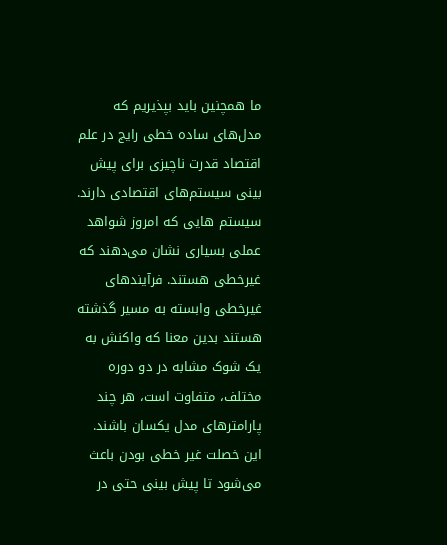ما همچنین باید بپذیریم که مدل‌های ساده خطی رایج در علم اقتصاد قدرت ناچیزی برای پیش بینی سیستم‌های اقتصادی دارند. سیستم هایی که امروز شواهد عملی بسیاری نشان می‌دهند که غیرخطی هستند. فرآیندهای غیرخطی وابسته به مسیر گذشته هستند بدین معنا که واکنش به یک شوک مشابه در دو دوره مختلف، متفاوت است، هر چند پارامترهای مدل یکسان باشند. این خصلت غیر خطی بودن باعث می‌شود تا پیش بینی حتی در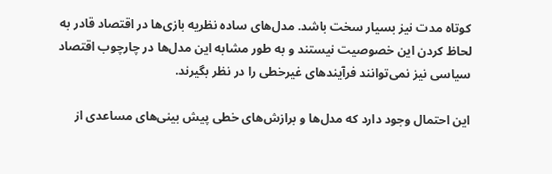کوتاه مدت نیز بسیار سخت باشد. مدل‌های ساده نظریه بازی‌ها در اقتصاد قادر به لحاظ کردن این خصوصیت نیستند و به طور مشابه این مدل‌ها در چارچوب اقتصاد سیاسی نیز نمی‌توانند فرآیند‌های غیرخطی را در نظر بگیرند.

این احتمال وجود دارد که مدل‌ها و برازش‌های خطی پیش بینی‌های مساعدی از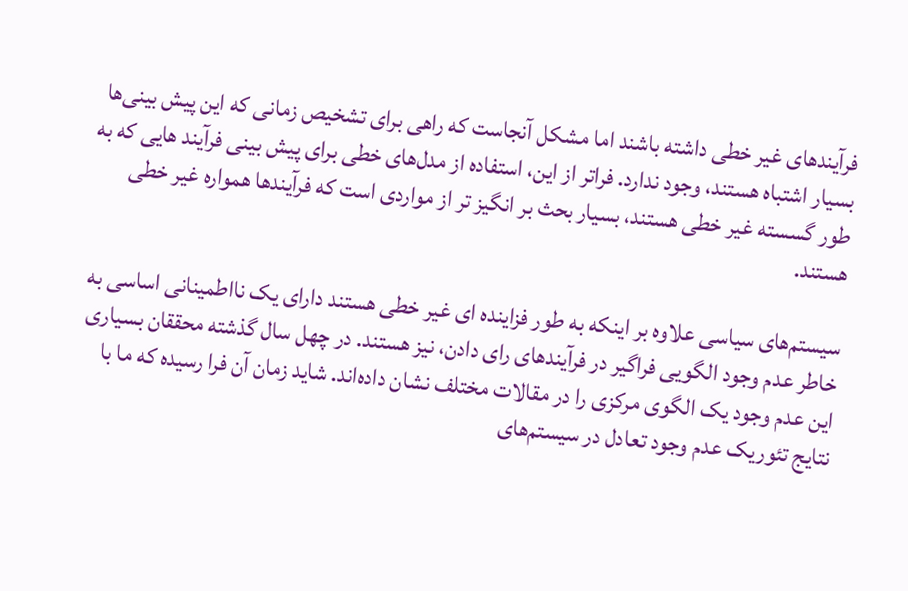فرآیند‌های غیر خطی داشته باشند اما مشکل آنجاست که راهی برای تشخیص زمانی که این پیش بینی‌ها بسیار اشتباه هستند، وجود ندارد. فراتر از این، استفاده از مدل‌های خطی برای پیش بینی فرآیند هایی که به طور گسسته غیر خطی هستند، بسیار بحث بر انگیز تر از مواردی است که فرآیند‌ها همواره غیر خطی هستند.

سیستم‌های سیاسی علاوه بر اینکه به طور فزاینده ای غیر خطی هستند دارای یک نااطمینانی اساسی به خاطر عدم وجود الگویی فراگیر در فرآیند‌های رای دادن، نیز هستند. در چهل سال گذشته محققان بسیاری این عدم وجود یک الگوی مرکزی را در مقالات مختلف نشان داده‌اند. شاید زمان آن فرا رسیده که ما با نتایج تئوریک عدم وجود تعادل در سیستم‌های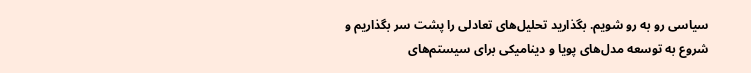سیاسی رو به رو شویم. بگذارید تحلیل‌های تعادلی را پشت سر بگذاریم و شروع به توسعه مدل‌های پویا و دینامیکی برای سیستم‌های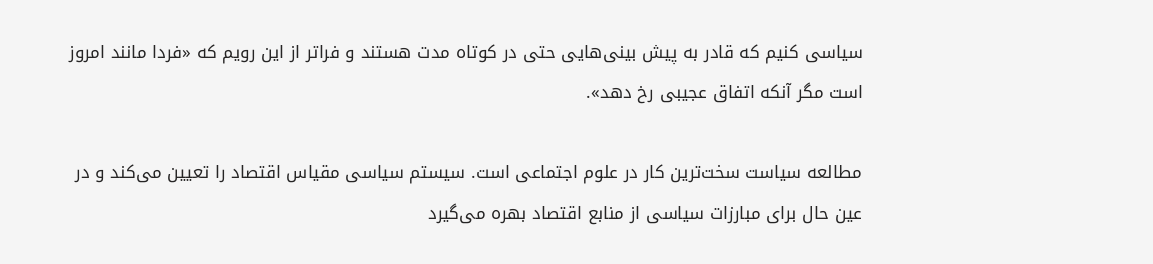سیاسی کنیم که قادر به پیش بینی‌هایی حتی در کوتاه مدت هستند و فراتر از این رویم که «فردا مانند امروز است مگر آنکه اتفاق عجیبی رخ دهد».

مطالعه سیاست سخت‌ترین کار در علوم اجتماعی است. سیستم سیاسی مقیاس اقتصاد را تعیین می‌کند و در عین حال برای مبارزات سیاسی از منابع اقتصاد بهره می‌گیرد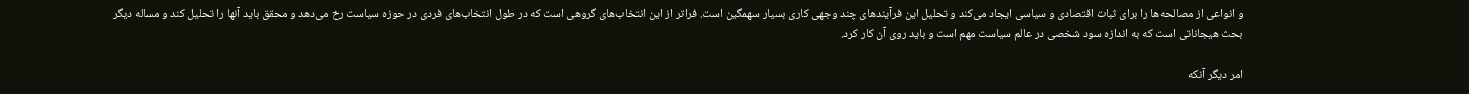و انواعی از مصالحه‌ها را برای ثبات اقتصادی و سیاسی ایجاد می‌کند و تحلیل این فرآیند‌های چند وجهی کاری بسیار سهمگین است. فراتر از این انتخاب‌های گروهی است که در طول انتخاب‌های فردی در حوزه سیاست رخ می‌دهد و محقق باید آنها را تحلیل کند و مساله دیگر بحث هیجاناتی است که به اندازه سود شخصی در عالم سیاست مهم است و باید روی آن کار کرد.

امر دیگر آنکه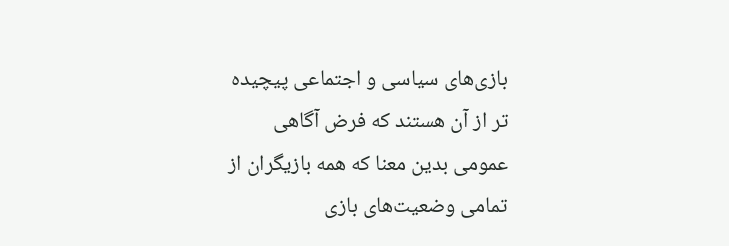بازی‌های سیاسی و اجتماعی پیچیده تر از آن هستند که فرض آگاهی عمومی بدین معنا که همه بازیگران از تمامی وضعیت‌های بازی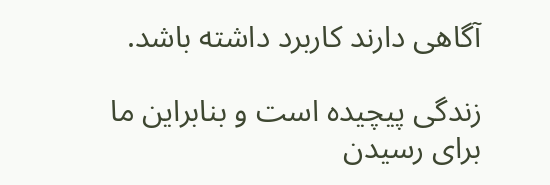آگاهی دارند کاربرد داشته باشد.

زندگی پیچیده است و بنابراین ما برای رسیدن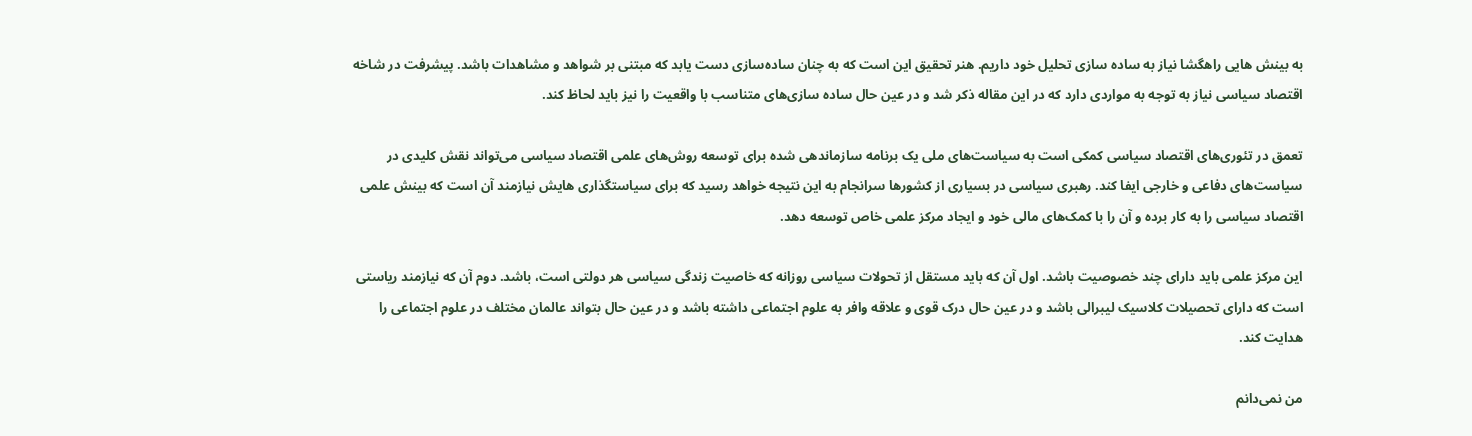به بینش هایی راهگشا نیاز به ساده سازی تحلیل خود داریم. هنر تحقیق این است که به چنان ساده‌سازی دست یابد که مبتنی بر شواهد و مشاهدات باشد. پیشرفت در شاخه اقتصاد سیاسی نیاز به توجه به مواردی دارد که در این مقاله ذکر شد و در عین حال ساده سازی‌های متناسب با واقعیت را نیز باید لحاظ کند.

تعمق در تئوری‌های اقتصاد سیاسی کمکی است به سیاست‌های ملی یک برنامه سازماندهی شده برای توسعه روش‌های علمی اقتصاد سیاسی می‌تواند نقش کلیدی در سیاست‌های دفاعی و خارجی ایفا کند. رهبری سیاسی در بسیاری از کشور‌ها سرانجام به این نتیجه خواهد رسید که برای سیاستگذاری هایش نیازمند آن است که بینش علمی اقتصاد سیاسی را به کار برده و آن را با کمک‌های مالی خود و ایجاد مرکز علمی خاص توسعه دهد.

این مرکز علمی باید دارای چند خصوصیت باشد. اول آن که باید مستقل از تحولات سیاسی روزانه که خاصیت زندگی سیاسی هر دولتی است، باشد. دوم آن که نیازمند ریاستی است که دارای تحصیلات کلاسیک لیبرالی باشد و در عین حال درک قوی و علاقه وافر به علوم اجتماعی داشته باشد و در عین حال بتواند عالمان مختلف در علوم اجتماعی را هدایت کند.

من نمی‌دانم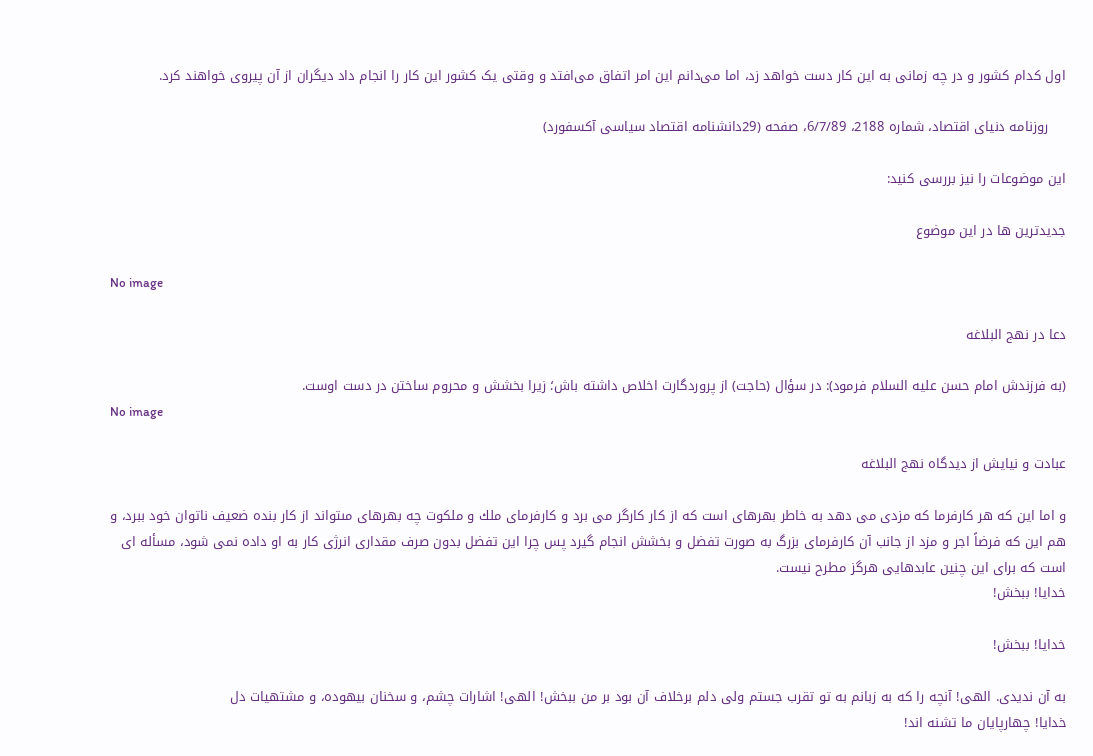اول کدام کشور و در چه زمانی به این کار دست خواهد زد، اما می‌دانم این امر اتفاق می‌افتد و وقتی یک کشور این کار را انجام داد دیگران از آن پیروی خواهند کرد.

    روزنامه دنیای اقتصاد، شماره 2188، 6/7/89، صفحه (29دانشنامه اقتصاد سیاسی آکسفورد)

این موضوعات را نیز بررسی کنید:

جدیدترین ها در این موضوع

No image

دعا در نهج البلاغه

(به فرزندش امام حسن عليه السلام فرمود): در سؤال (حاجت) از پروردگارت اخلاص داشته باش؛ زيرا بخشش و محروم ساختن در دست اوست.
No image

عبادت و نیایش از دیدگاه نهج البلاغه

و اما این كه هر كارفرما كه مزدى مى دهد به خاطر بهرهاى است كه از كار كارگر مى برد و كارفرماى ملك و ملكوت چه بهرهاى مىتواند از كار بنده ضعیف ناتوان خود ببرد، و هم این‌ كه فرضاً اجر و مزد از جانب آن كارفرماى بزرگ به صورت تفضل و بخشش انجام گیرد پس چرا این تفضل بدون صرف مقدارى انرژى كار به او داده نمى شود، مسأله اى است كه براى این چنین عابدهایى هرگز مطرح نیست.
خدایا! ببخش!

خدایا! ببخش!

به آن نديدى. الهى! آنچه را كه به زبانم به تو تقرب جستم ولى دلم برخلاف آن بود بر من ببخش! الهى! اشارات چشم، و سخنان بيهوده، و مشتهيات دل
خدایا! چهارپايان ما تشنه اند!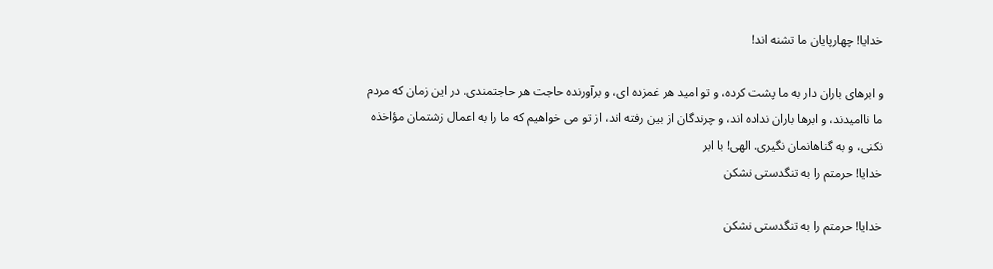خدایا! چهارپايان ما تشنه اند!

و ابرهاى باران دار به ما پشت كرده، و تو اميد هر غمزده اى، و برآورنده حاجت هر حاجتمندی. در اين زمان كه مردم ما نااميدند، و ابرها باران نداده اند، و چرندگان از بين رفته اند، از تو مى خواهيم كه ما را به اعمال زشتمان مؤاخذه نكنى، و به گناهانمان نگيرى. الهى! با ابر
خدایا! حرمتم را به تنگدستى نشكن

خدایا! حرمتم را به تنگدستى نشكن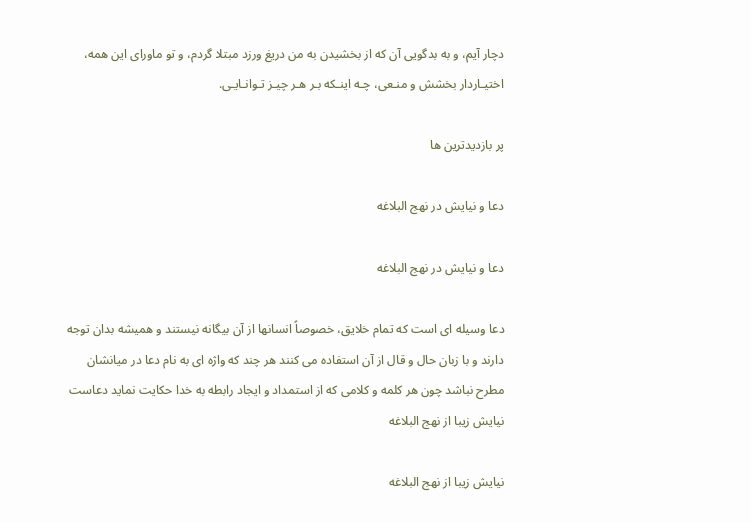دچار آيم، و به بدگويى آن كه از بخشيدن به من دريغ ورزد مبتلا گردم، و تو ماوراى اين همه، اختيـاردار بخشش و منـعى، چـه اينـكه بـر هـر چيـز تـوانـايـى.

پر بازدیدترین ها

دعا و نیایش در نهج البلاغه

دعا و نیایش در نهج البلاغه

دعا وسیله ای است که تمام خلایق، خصوصاً انسانها از آن بیگانه نیستند و همیشه بدان توجه دارند و با زبان حال و قال از آن استفاده می کنند هر چند که واژه ای به نام دعا در میانشان مطرح نباشد چون هر کلمه و کلامی که از استمداد و ایجاد رابطه به خدا حکایت نماید دعاست
نیایش زیبا از نهج البلاغه

نیایش زیبا از نهج البلاغه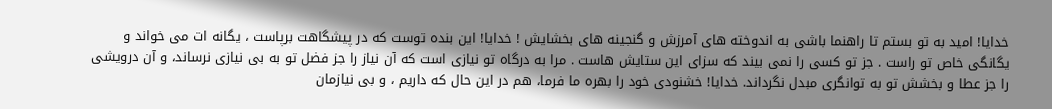خدایا! امید به تو بستم تا راهنما باشى به اندوخته هاى آمرزش و گنجینه هاى بخشایش ! خدایا! این بنده توست که در پیشگاهت برپاست ، یگانه ات مى خواند و یگانگى خاص تو راست . جز تو کسى را نمى بیند که سزاى این ستایش هاست . مرا به درگاه تو نیازى است که آن نیاز را جز فضل تو به بى نیازى نرساند، و آن درویشى را جز عطا و بخشش تو به توانگرى مبدل نگرداند. خدایا! خشنودى خود را بهره ما فرما، هم در این حال که داریم ، و بى نیازمان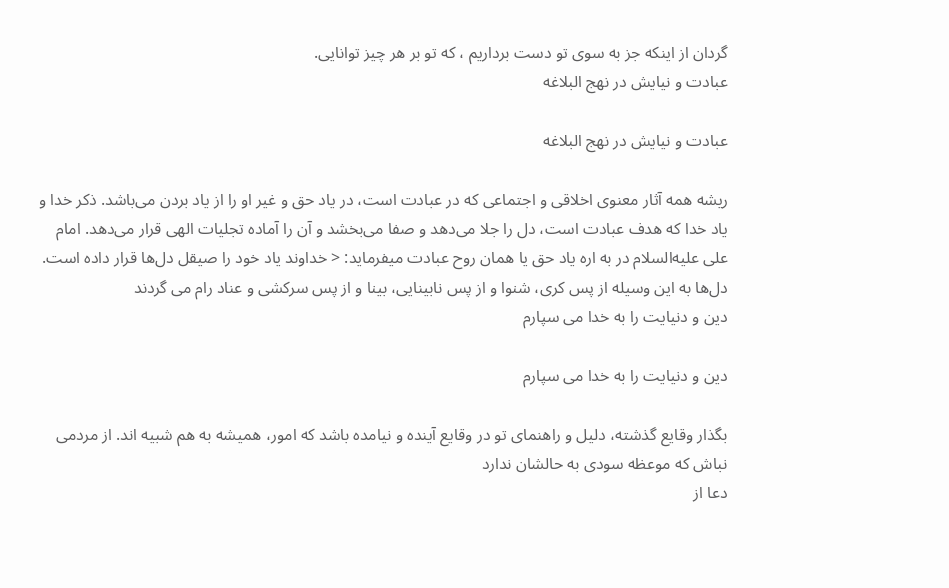گردان از اینکه جز به سوى تو دست برداریم ، که تو بر هر چیز توانایى.
عبادت و نیایش در نهج البلاغه

عبادت و نیایش در نهج البلاغه

ریشه همه آثار معنوی اخلاقی و اجتماعی که در عبادت است، در یاد حق و غیر او را از یاد بردن می‌باشد. ذکر خدا و یاد خدا که هدف عبادت است، دل را جلا می‌دهد و صفا می‌بخشد و آن را آماده تجلیات الهی قرار می‌دهد. امام علی علیه‌السلام در به اره یاد حق یا همان روح عبادت میفرماید: < خداوند یاد خود را صیقل دل‌ها قرار داده است. دل‌ها به این وسیله از پس کری، شنوا و از پس نابینایی، بینا و از پس سرکشی و عناد رام می‌ گردند
دین و دنیایت را به خدا می سپارم

دین و دنیایت را به خدا می سپارم

بگذار وقایع گذشته، دلیل و راهنمای تو در وقایع آینده و نیامده باشد که امور، همیشه به هم شبیه اند. از مردمی نباش که موعظه سودی به حالشان ندارد
دعا از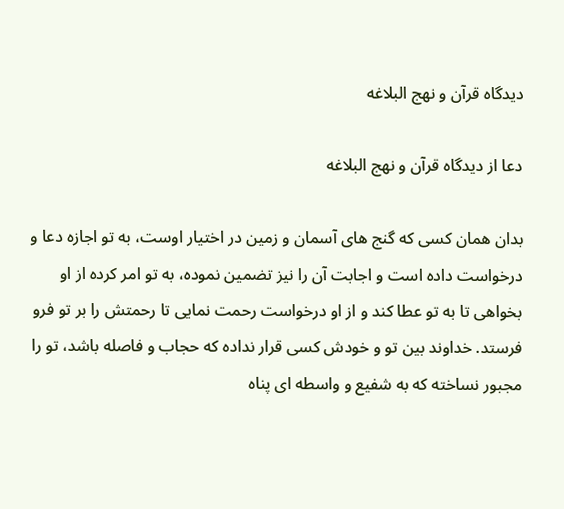دیدگاه قرآن و نهج البلاغه

دعا از دیدگاه قرآن و نهج البلاغه

بدان همان کسی که گنج های آسمان و زمین در اختیار اوست، به تو اجازه دعا و درخواست داده است و اجابت آن را نیز تضمین نموده، به تو امر کرده از او بخواهی تا به تو عطا کند و از او درخواست رحمت نمایی تا رحمتش را بر تو فرو فرستد. خداوند بین تو و خودش کسی قرار نداده که حجاب و فاصله باشد، تو را مجبور نساخته که به شفیع و واسطه ای پناه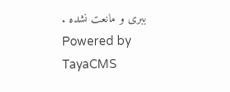ببری و مانعت نشده .
Powered by TayaCMS